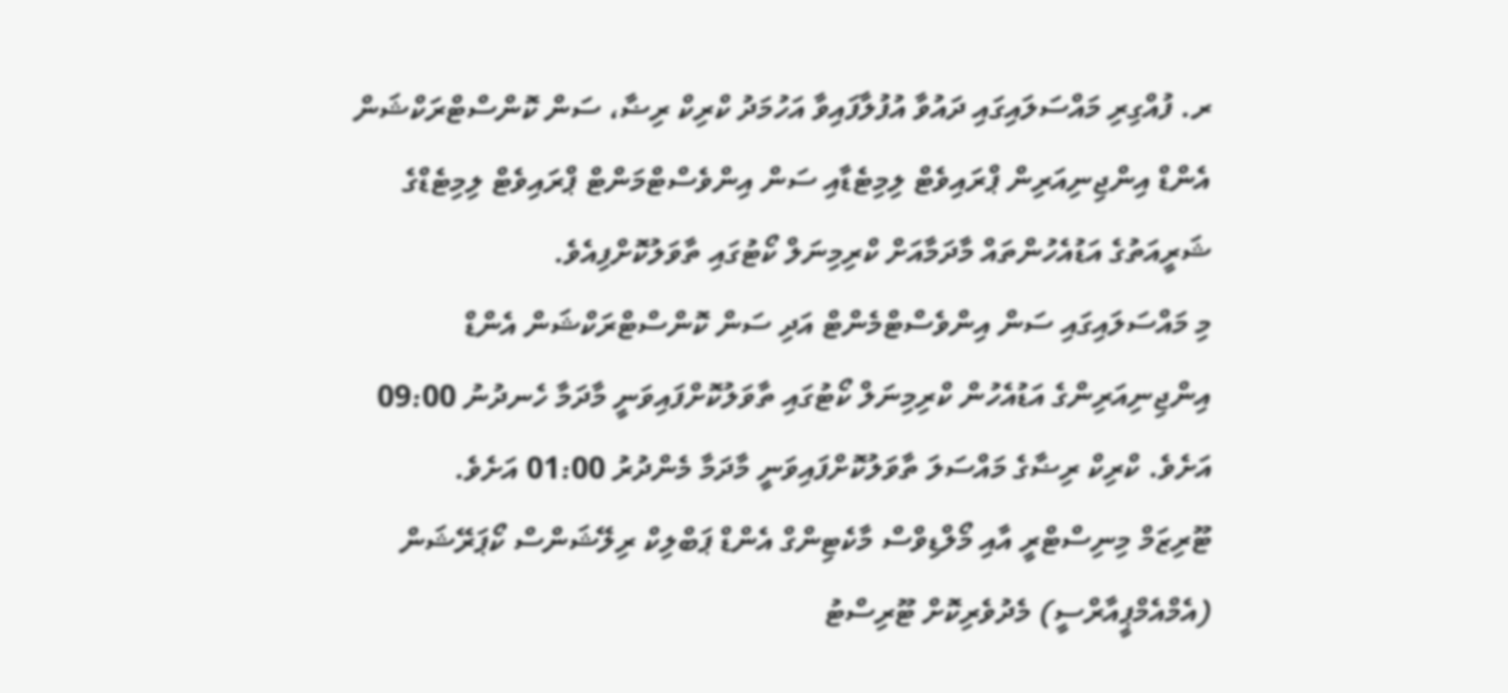ރ. ފުއްގިރި މައްސަލައިގައި ދައުވާ އުފުލާފައިވާ އަހުމަދު ކްރިކް ރިޟާ، ސަން ކޮންސްޓްރަކްޝަން އެންޑް އިންޖިނިއަރިން ޕްރައިވެޓް ލިމިޓެޑާއި ސަން އިންވެސްޓްމަންޓް ޕްރައިވެޓް ލިމިޓެޑްގެ ޝަރީއަތުގެ އަޑުއެހުންތައް މާދަމާއަށް ކްރިމިނަލް ކޯޓުގައި ތާވަލުކޮށްފިއެވެ.
މި މައްސަލައިގައި ސަން އިންވެސްޓްމެންޓް އަދި ސަން ކޮންސްޓްރަކްޝަން އެންޑް އިންޖިނިއަރިންގެ އަޑުއެހުން ކްރިމިނަލް ކޯޓުގައި ތާވަލުކޮށްފައިވަނީ މާދަމާ ހެނދުނު 09:00 އަށެވެ. ކްރިކް ރިޟާގެ މައްސަލަ ތާވަލުކޮށްފައިވަނީ މާދަމާ މެންދުރު 01:00 އަށެވެ.
ޓޫރިޒަމް މިނިސްޓްރީ އާއި މޯލްޑިވްސް މާކެޓިންގް އެންޑް ޕަބްލިކް ރިލޭޝަންސް ކޯޕަރޭޝަން (އެމްއެމްޕީއާރްސީ) މެދުވެރިކޮށް ޓޫރިސްޓު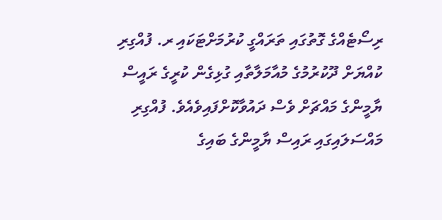ރިސޯޓެއްގެ ގޮތުގައި ތަރައްގީ ކުރުމަށްޓަކައި ރ. ފުއްގިރި ކުއްޔަށް ދޫކުރުމުގެ މުއާމަލާތާއި ގުޅިގެން ކުރީގެ ރައީސް ޔާމީންގެ މައްޗަށް ވެސް ދައުވާކޮށްފައިވެއެވެ. ފުއްގިރި މައްސަލައިގައި ރައިސް ޔާމީންގެ ބައިގެ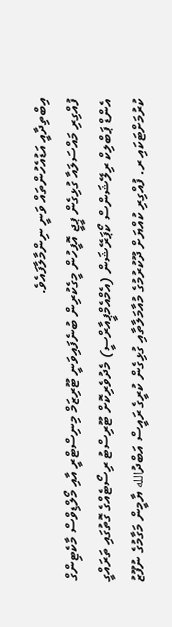އިބްތިދާއީ އަޑުއެހުންތައް ވަނީ ނިންމާލާފައެވެ.
ފުއްގިރި މައްސަލައާ ގުޅިގެން ޕީޖީ އޮފީހުން މީގެކުރިން ބުނެފައިވަނީ ޓޫރިޒަމް މިނިސްޓްރީ އާއި މޯލްޑިވްސް މާކެޓިންގް އެންޑް ޕަބްލިކް ރިލޭޝަންސް ކޯޕަރޭޝަން (އެމްއެމްޕީއާރްސީ) މެދުވެރިކޮށް ޓޫރިސްޓު ރިސޯޓެއްގެ ގޮތުގައި ތަރައްގީ ކުރުމަށްޓަކައި ރ. ފުއްގިރި ކުއްޔަށް ދޫކުރުމުގެ މުއާމަލާތާއި ގުޅިގެން ކުރީގެ ރައީސް އަބްދުالله ޔާމީން މަގާމުގެ ނުފޫޒު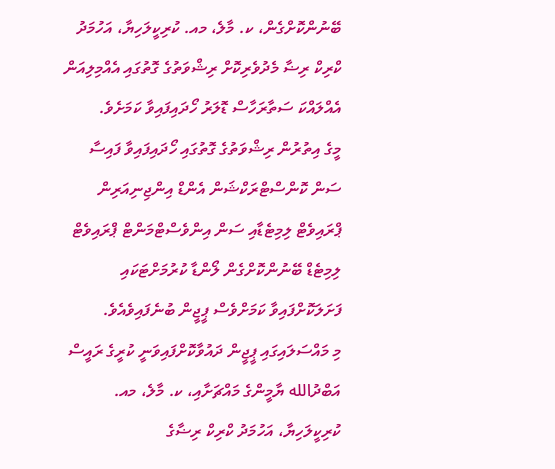ބޭނުންކޮށްގެން، ކ. މާލެ، މއ. ކުރިކީލަހިޔާ، އަހުމަދު ކްރިކް ރިޟާ މެދުވެރިކޮށް ރިޝްވަތުގެ ގޮތުގައި އެއްމިލިއަން އެއްލައްކަ ސަތާރަހާސް ޑޮލަރު ހޯދައިފައިވާ ކަމަށެވެ.
މީގެ އިތުރުން ރިޝްވަތުގެ ގޮތުގައި ހޯދައިފައިވާ ފައިސާ ސަން ކޮންސްޓްރަކްޝަން އެންޑް އިންޖިނިއަރިން ޕްރައިވެޓް ލިމިޓެޑާއި ސަން އިންވެސްޓްމަންޓް ޕްރައިވެޓް ލިމިޓެޑް ބޭނުންކޮށްގެން ލޯންޑާ ކުރުމަށްޓަކައި ފަށަލަކޮށްފައިވާ ކަމަށްވެސް ޕީޖީން ބުނެފައިވެއެވެ.
މި މައްސަލައިގައި ޕީޖީން ދައުވާކޮށްފައިވަނީ ކުރީގެ ރައީސް އަބްދުالله ޔާމީންގެ މައްޗަށާއި، ކ. މާލެ، މއ. ކުރިކީލަހިޔާ، އަހުމަދު ކްރިކް ރިޟާގެ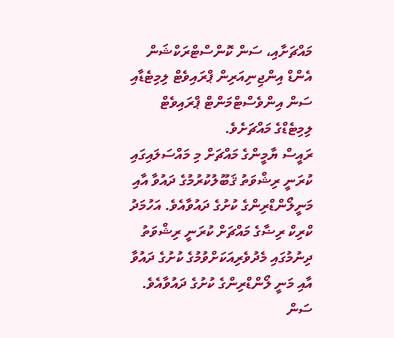މައްޗަށާއި، ސަން ކޮންސްޓްރަކްޝަން އެންޑް އިންޖިނިއަރިން ޕްރައިވެޓް ލިމިޓެޑާއި ސަން އިންވެސްޓްމަންޓް ޕްރައިވެޓް ލިމިޓެޑްގެ މައްޗަށެވެ.
ރައީސް ޔާމީންގެ މައްޗަށް މި މައްސަލައިގައި ކުރަނީ ރިޝްވަތު ޤަބޫލުކުރުމުގެ ދައުވާ އާއި މަނީލޯންޑްރިންގެ ކުށުގެ ދައުވާއެވެ. އަހުމަދު ކްރިކް ރިޟާގެ މައްޗަށް ކުރަނީ ރިޝްވަތު ދިނުމުގައި މެދުވެރިއަކަށްވުމުގެ ކުށުގެ ދައުވާ އާއި މަނީ ލޯންޑްރިންގެ ކުށުގެ ދައުވާއެވެ. ސަން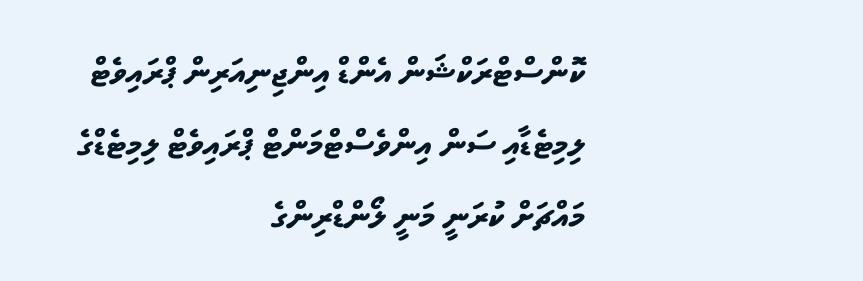ކޮންސްޓްރަކްޝަން އެންޑް އިންޖިނިއަރިން ޕްރައިވެޓް ލިމިޓެޑާއި ސަން އިންވެސްޓްމަންޓް ޕްރައިވެޓް ލިމިޓެޑްގެ މައްޗަށް ކުރަނީ މަނީ ލޯންޑްރިންގެ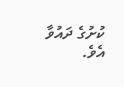ކުށުގެ ދައުވާ އެވެ.